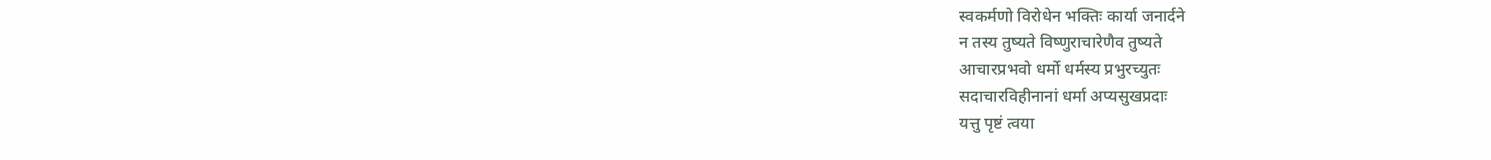स्वकर्मणो विरोधेन भक्तिः कार्या जनार्दने
न तस्य तुष्यते विष्णुराचारेणैव तुष्यते
आचारप्रभवो धर्मो धर्मस्य प्रभुरच्युतः
सदाचारविहीनानां धर्मा अप्यसुखप्रदाः
यत्तु पृष्टं त्वया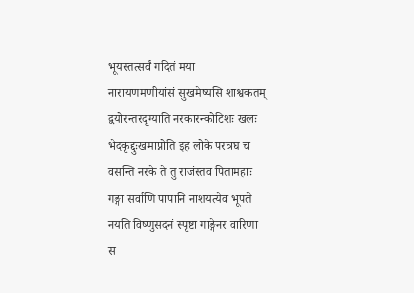भूयस्तत्सर्वं गदितं मया
नारायणमणीयांसं सुखमेष्यसि शाश्वकतम्
द्वयोरन्तरदृग्याति नरकारन्कोटिशः खलः
भेदकृद्दुःखमाप्नोति इह लोके परत्रघ च
वसन्ति नरके ते तु राजंस्तव पितामहाः
गङ्गा सर्वाणि पापानि नाशयत्येव भूपते
नयति विष्णुसदनं स्पृष्टा गाङ्गेनर वारिणा
स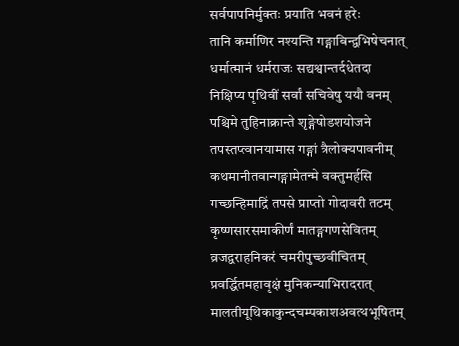सर्वपापनिर्मुक्तः प्रयाति भवनं हरेः
तानि कर्माणिर नश्यन्ति गङ्गाबिन्द्वभिषेचनात्
धर्मात्मानं धर्मराजः सद्यश्वान्तर्दधेतदा
निक्षिप्य पृथिवीं सर्वां सचिवेषु ययौ वनम्
पश्चिमे तुहिनाक्रान्ते शृङ्गेषोडशयोजने
तपस्तप्त्वानयामास गङ्गां त्रैलोक्यपावनीम्
कथमानीतवान्गङ्गामेतन्मे वक्तुमर्हसि
गच्छन्हिमाद्रिं तपसे प्राप्तो गोदावरी तटम्
कृष्णसारसमाकीर्णं मातङ्गगणसेवितम्
व्रजद्वराहनिकरं चमरीपुच्छवीचितम्
प्रवर्द्धितमहावृक्षं मुनिकन्याभिरादरात्
मालतीयूथिकाकुन्दचम्पकाशअवत्थभूषितम्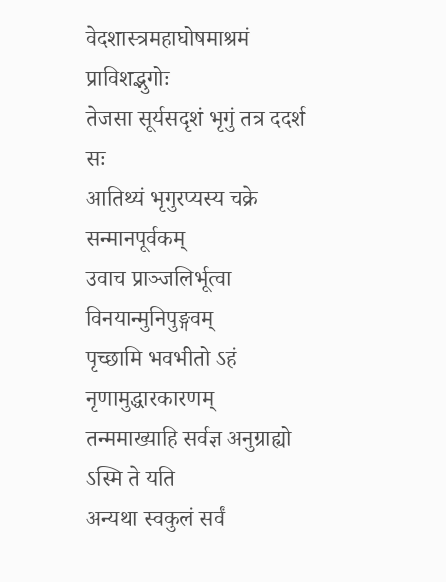वेदशास्त्रमहाघोषमाश्रमं प्राविशद्भुगोः
तेजसा सूर्यसदृशं भृगुं तत्र ददर्श सः
आतिथ्यं भृगुरप्यस्य चक्रे सन्मानपूर्वकम्
उवाच प्राञ्जलिर्भूत्वा विनयान्मुनिपुङ्गवम्
पृच्छामि भवभीतो ऽहं नृणामुद्धारकारणम्
तन्ममाख्याहि सर्वज्ञ अनुग्राह्यो ऽस्मि ते यति
अन्यथा स्वकुलं सर्वं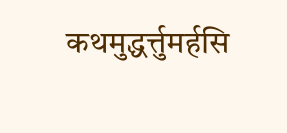कथमुद्धर्त्तुमर्हसि